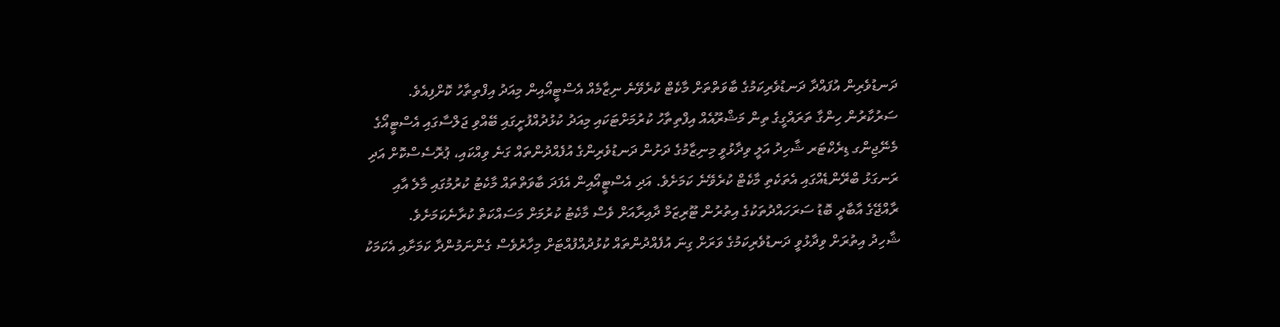ދަނޑުވެރިން އުފައްދާ ދަނޑުވެރިކަމުގެ ބާވަތްތަށް މާކެޓް ކުރެވޭނެ ނިޒާމެއް އެސްޓީއޯއިން މިއަދު އިފްތިތާހު ކޮށްފިއެވެ.
ސަރުކާރުން ހިންގާ ތަރައްގީގެ ތިން މަޝްރޫއެއް އިފްތިތާހު ކުރުމަށްޓަކައި މިއަދު ކުޅުދުއްފުށީގައި ބޭއްވި ޖަލްސާގައި އެސްޓީއޯގެ މެނޭޖިންގ ޑިރެކްޓަރ ޝާހިދު އަލީ ވިދާޅުވީ މިނިޒާމުގެ ދަށުން ދަނޑުވެރިންގެ އުފެއްދުންތައް ގަނެ ވިއްކައި، ޕުރޮސެސްކޮށް އަދި ރަނގަޅު ބްރޭންޑެއްގައި އެތަކެތި މާކެޓް ކުރެވޭނެ ކަމަށެވެ. އަދި އެސްޓީއޯއިން އެފަދަ ބާވަތްތައް މާކެޓު ކުރުމުގައި މާލެ އާއި ރާއްޖޭގެ އާބާދީ ބޮޑު ސަރަހައްދުތަކުގެ އިތުރުން ޓޫރިޒަމް ދާއިރާއަށް ވެސް މާކެޓު ކުރުމަށް މަސައްކަތް ކުރާނެކަމަށެވެ.
ޝާހިދު އިތުރަށް ވިދާޅުވީ ދަނޑުވެރިކަމުގެ ވަރަށް ގިނަ އުފެއްދުންތައް ކުޅުދުއްފުއްޓަށް މިހާރުވެސް ގެންނަމުންދާ ކަމަށާއި އެކަމަކު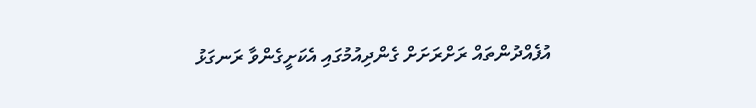އުފެއްދުންތައް ރަށްރަށަށް ގެންދިއުމުގައި އެކަށީގެންވާ ރަނގަޅު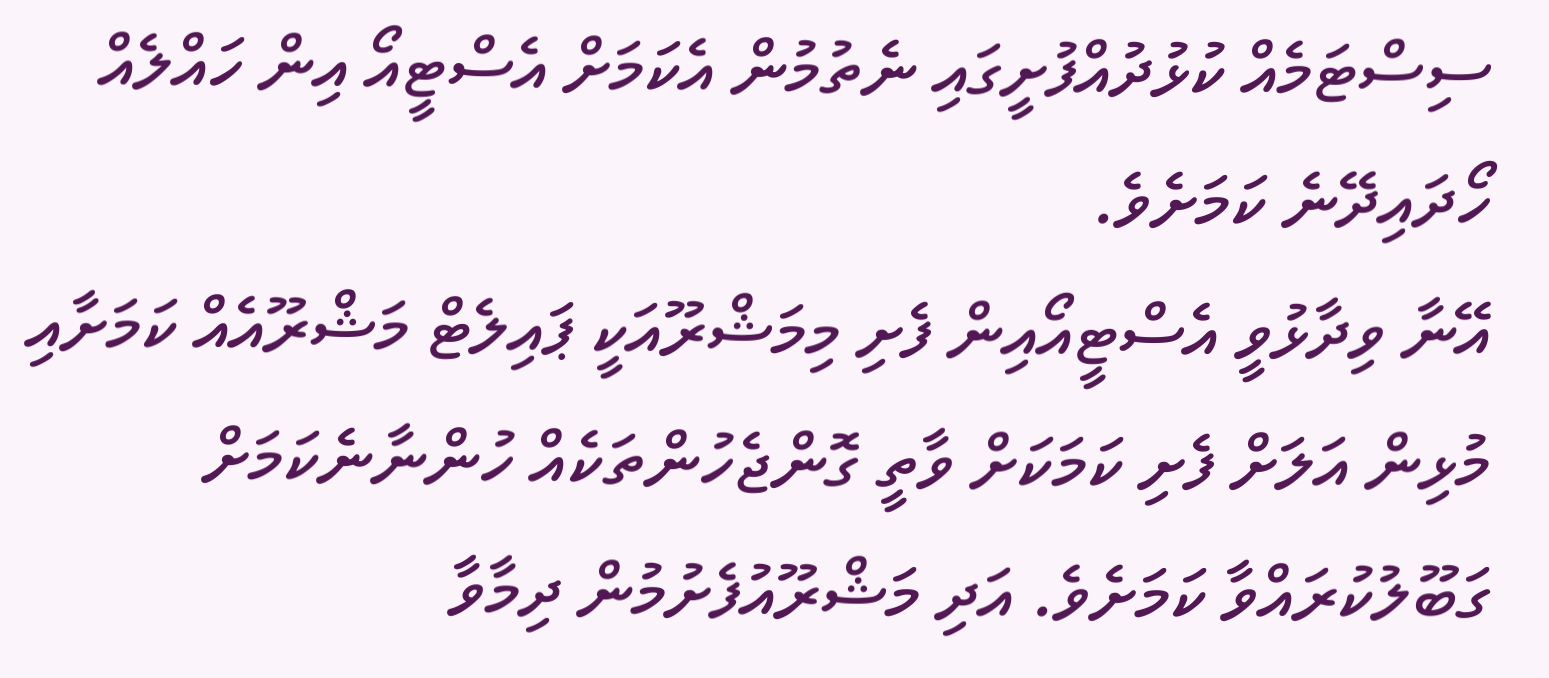ސިސްޓަމެއް ކުޅުދުއްފުށީގައި ނެތުމުން އެކަމަށް އެސްޓީއޯ އިން ހައްލެއް ހޯދައިދޭނެ ކަމަށެވެ.
އޭނާ ވިދާޅުވީ އެސްޓީއޯއިން ފެށި މިމަޝްރޫއަކީ ޕައިލެޓް މަޝްރޫއެއް ކަމަށާއި މުޅިން އަލަށް ފެށި ކަމަކަށް ވާތީ ގޮންޖެހުންތަކެއް ހުންނާނެކަމަށް ގަބޫލުކުރައްވާ ކަމަށެވެ. އަދި މަޝްރޫއުފެށުމުން ދިމާވާ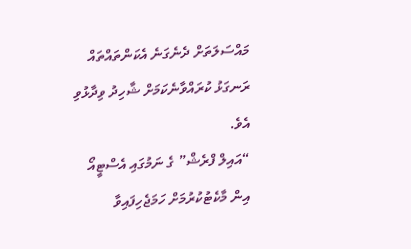މައްސަލަތަށް ދެނެގަނެ އެކަންތައްތައް ރަނގަޅު ކުރައްވާނެކަމަށް ޝާހިދު ވިދާޅުވި އެވެ.
“އައިލް ފްރެޝް” ގެ ނަމުގައި އެސްޓީއޯ އިން މާކެޓުކުރުމަށް ހަމަޖެހިފައިވާ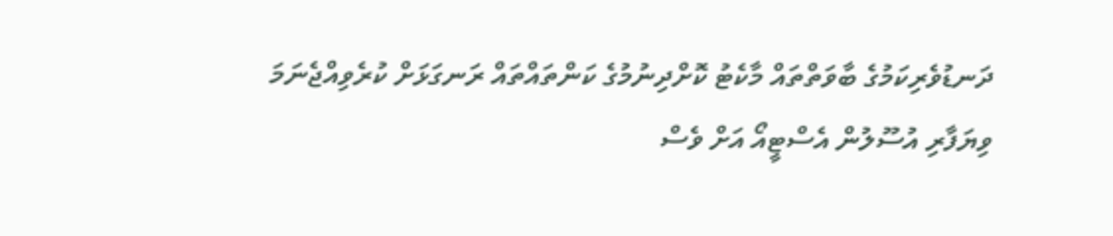ދަނޑުވެރިކަމުގެ ބާވަތްތައް މާކެޓު ކޮށްދިނުމުގެ ކަންތައްތައް ރަނގަޅަށް ކުރެވިއްޖެނަމަ ވިޔަފާރި އުސޫލުން އެސްޓީއޯ އަށް ވެސް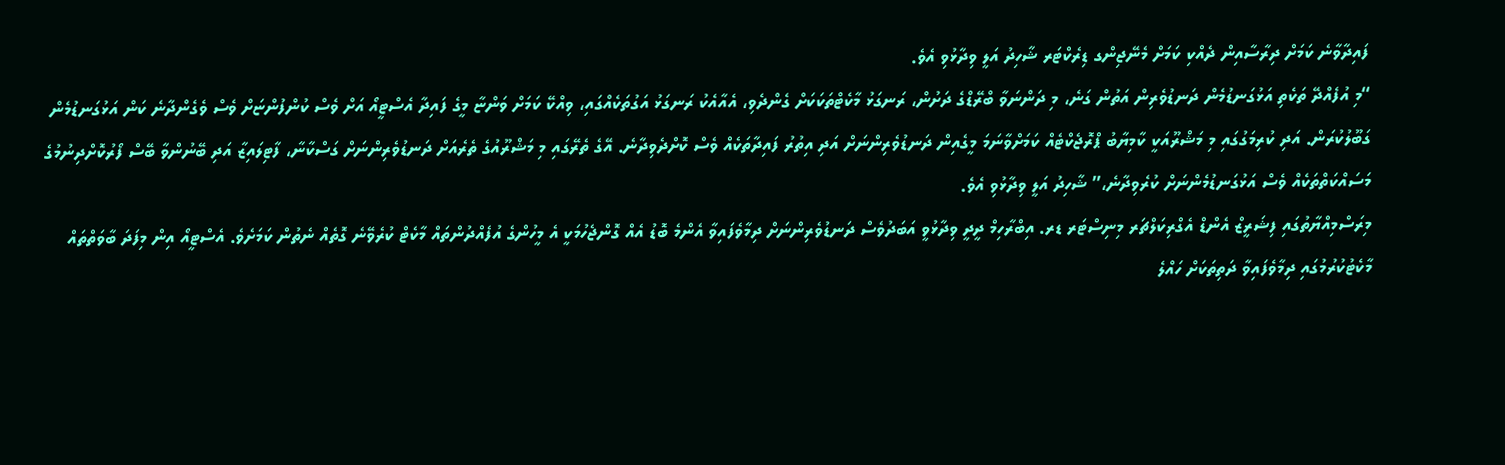ފައިދާވާނެ ކަމަށް ދިރާސާއިން ދެއްކި ކަމަށް މެނޭޖިންގ ޑިރެކްޓަރ ޝާހިދު އަލީ ވިދާޅުވި އެވެ.
“މި އުފެއްދޭ ތަކެތި އަޅުގަނޑުމެން ދަނޑުވެރިން އަތުން ގަނެ، މި ދަންނަވާ ބްރޭޑްގެ ދަށުން، ރަނގަޅު މާކެޓްތަކަކަށް ގެންދެވި، އެއާއެކު ރަނގަޅު އަގުތަކެއްގައި، ވިއްކޭ ކަމަށް ވަންޏާ މީގެ ފައިދާ އެސްޓީއޯ އަށް ވެސް ކުންފުންޏަށް ވެސް ވެގެންދާނެ ކަން އަޅުގަނޑުމެން ގަބޫލުކުރަން. އަދި ކުރިމަގުގައި މި މަޝްރޫއަކީ ކާމިޔާބު ޕްރޮޖެކްޓެއް ކަމަށްވާނަމަ މީގެއިން ދަނޑުވެރިންނަށް އަދި އިތުރު ފައިދާތަކެއް ވެސް ކޮށްދެވިދާނެ. އޭގެ ތެރޭގައި މި މަޝްރޫއުގެ ތެރެއަށް ދަނޑުވެރިންނަށް ގަސްކާނާ، ފާޓިލައިޒާ އަދި ބޭނުންވާ ބޭސް ފޯރުކޮށްދިނުމުގެ މަސައްކަތްތަކެއް ވެސް އަޅުގަނޑުމެންނަށް ކުރެވިދާނެ،” ޝާހިދު އަލީ ވިދާޅުވި އެވެ.
މިރަސްމިއްޔާތުގައި ފިޝަރީޒް އެންޑް އެގްރިކަލްޗަރ މިނިސްޓަރ ޑރ. އިބްރާހިމް ދީދީ ވިދާޅުވީ އަބަދުވެސް ދަނޑުވެރިންނަށް ދިމާވެފައިވާ އެންމެ ބޮޑު އެއް ގޮންޖެހުމަކީ އެ މީހުންގެ އުފެއްދުންތައް މާކެޓް ކުރެވޭނެ ގޮތެއް ނެތުން ކަމަށެވެ. އެސްޓީއޯ އިން މިފަދަ ބާވަތްތައް މާކެޓުކުރުމުގައި ދިމާވެފައިވާ ދަތިތަކަށް ހައްލެ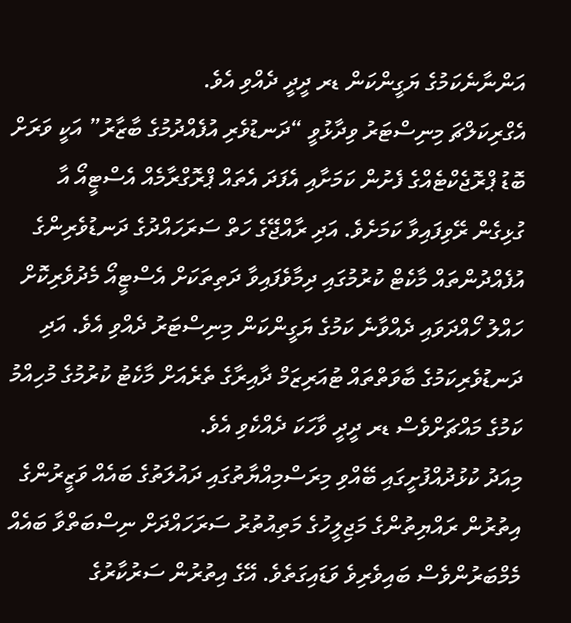އަންނާނެކަމުގެ ޔަގީންކަން ޑރ ދީދީ ދެއްވި އެވެ.
އެގްރިކަލްޗަ މިނިސްޓަރު ވިދާޅުވީ “ދަނޑުވެރި އުފެއްދުމުގެ ބާޒާރު” އަކީ ވަރަށް ބޮޑު ޕްރޮޖެކްޓެއްގެ ފެށުން ކަމަށާއި އެފަދަ އެތައް ޕްރޮގްރާމެއް އެސްޓީއޯ އާ ގުޅިގެން ރޭވިފައިވާ ކަމަށެވެ. އަދި ރާއްޖޭގެ ހަތް ސަރަހައްދުގެ ދަނޑުވެރިންގެ އުފެއްދުންތައް މާކެޓް ކުރުމުގައި ދިމާވެފައިވާ ދަތިތަކަށް އެސްޓީއޯ މެދުވެރިކޮށް ހައްލު ހޯއްދަވައި ދެއްވާނެ ކަމުގެ ޔަގީންކަން މިނިސްޓަރު ދެއްވި އެވެ. އަދި ދަނޑުވެރިކަމުގެ ބާވަތްތައް ޓުއަރިޒަމް ދާއިރާގެ ތެރެއަށް މާކެޓު ކުރުމުގެ މުހިއްމު ކަމުގެ މައްޗަށްވެސް ޑރ ދީދީ ވާހަކަ ދެއްކެވި އެވެ.
މިއަދު ކުޅުދުއްފުށީގައި ބޭއްވި މިރަސްމިއްޔާތުގައި ދައުލަތުގެ ބައެއް ވަޒީރުންގެ އިތުރުން ރައްޔިތުންގެ މަޖިލީހުގެ މަތިއުތުރު ސަރަހައްދަށް ނިސްބަތްވާ ބައެއް މެމްބަރުންވެސް ބައިވެރިވެ ވަޑައިގަތެވެ. އޭގެ އިތުރުން ސަރުކާރުގެ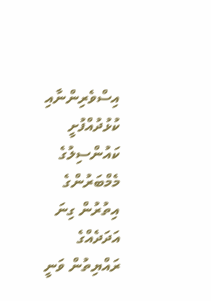އިސްވެރިންނާއި ކުޅުދުއްފުށީ ކައުންސިލުގެ މެމްބަރުންގެ އިތުރުން ގިނަ އަދަދެއްގެ ރައްޔިތުން ވަނީ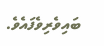ބައިވެރިވެފައެވެ.